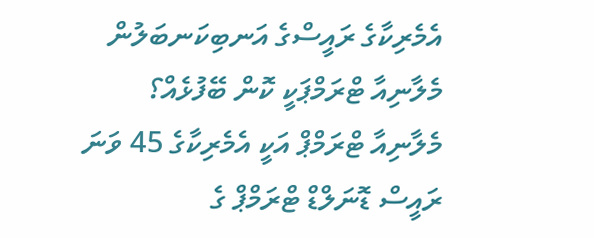އެމެރިކާގެ ރައީސްގެ އަނބިކަނބަލުން މެލާނިއާ ޓްރަމްޕަކީ ކޮން ބޭފުޅެއް؟
މެލާނިއާ ޓްރަމްޕް އަކީ އެމެރިކާގެ 45 ވަނަ ރައީސް ޑޮނަލްޑް ޓްރަމްޕް ގެ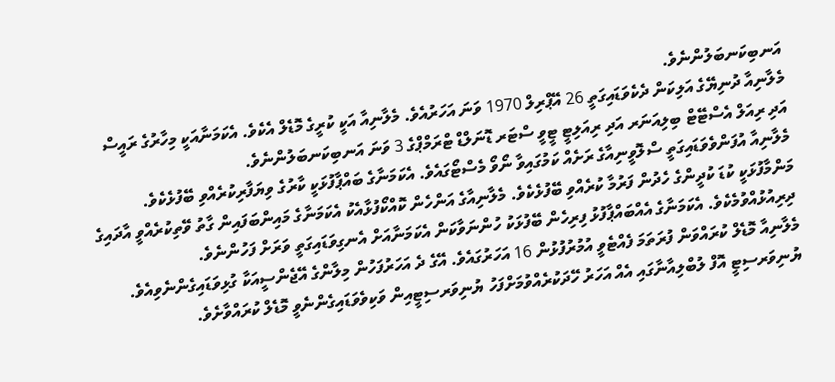އަނބިކަނބަލުންނެވެ.
މެލާނިއާ ދުނިޔޭގެ އަލިކަން ދެކެވަޑައިގަތީ 26 އޭޕްރިލް 1970 ވަނަ އަހަރުއެވެ. މެލާނިއާ އަކީ ކުރީގެ މޮޑެލް އެކެވެ. އެކަމަނާއަކީ މިހާރުގެ ރައީސް އަދި ރިއަލް އެސްޓޭޓް ބިލިއަނަރ އަދި ރިއަލިޓީ ޓީވީ ސްޓަރ ޑޮނަލްޑް ޓްރަމްޕްގެ 3 ވަނަ އަނބިކަނބަލުންނެވެ.
މެލާނިއާ އުފަންވެވަޑައިގަތީ ސްލޮވީނިއާގެ ރަށެއް ކަމުގައިވާ ނޯވޯ މެސްޓޯގައެވެ. އެކަމަނާގެ ބައްޕާފުޅަކީ ކާރުގެ ވިޔަފާރިކުރެއްވި ބޭފުޅެކެވެ. މަންމާފުޅަކީ ކުޑަ ކުދީންގެ ހެދުން ފަރުމާ ކުރެއްވި ބޭފުޅެކެވެ. މެލާނިއާގެ އަންހެން ކޮއްކޯފުޅާއެކު އެކަމަނާގެ މައިންބަފައިން ގާތު ވޭތިކުރެއްވީ އާދައިގެ ދިރިއުޅުއްވުމެކެވެ. އެކަމަނާގެ އެއްބައްޕާފުޅު ފިރިހެން ބޭފުޅަކު ހުންނަވާކަން އެކަމަނާއަށް އެނގިވަޑައިގަތީ ވަރަށް ފަހުންނެވެ.
މެލާނިއާ މޮޑެލް ކުރައްވަން ފުރަތަމަ ފެއްޓެވީ އުމުރުފުޅުން 16 އަހަރުގައެވެ. އޭގެ ދެ އަހަރުފަހުން މިލާންގެ އޭޖެންސީއަކާ ގުޅިވަޑައިގެންނެވިއެވެ. ޔުނިވަރސިޓީ އޮފް ލުބްލިއާނާގައި އެއް އަހަރު ހޭދަކުރެއްވުމަށްފަހު ޔުނިވަރސިޓީއިން ވަކިވެވަޑައިގެންނެވީ މޮޑެލް ކުރައްވާށެވެ.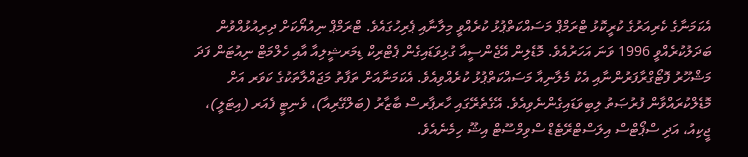އެކަމަނާގެ ކެރިއަރުގެ ކުރީކޮޅު ޓްރަމްޕް މަސައްކަތްޕުޅު ކުރެއްވީ މިލާނާއި ޕެރިހުގައެވެ. ޓްރަމްޕް ނިއުޔޯކަށް ދިރިއުޅުއްވުން ބަދަލުކުރެއްވީ 1996 ވަނަ އަހަރުއެވެ. މޮޑެލިން އޭޖެންސީއާ ގުޅިވަޑައިގެން ޕެޓްރިކް ޑިމަރޝީލިއާ އާއި ހެލްމަޓް ނިއުޓަން ފަދަ މަޝްހޫރު ފޮޓޯގްރާފަރުންނާއި އެކު މެލާނިއާ މަސައްކަތްޕުޅު ކުރެއްވިއެވެ. އެކަމަނާއަށް ތަފާތު މަޖައްލާތަކުގެ ކަވަރ އަށް މޮޑެލްކުރައްވާން ފުރުޞަތު ލިބިވަޑައިގެންނެވިއެވެ. އޭގެތެރޭގައި ހާރޕާރސް ބާޒާރު (ބަލްގޭރިއާ)، ވެނިޓީ ފެއަރ (އިޓަލީ)، ޖީކިއު، އަދި ސްޕޯޓްސް އިލަސްޓްރޭޓެޑް ސްވިމްސޫޓް އިޝޫ ހިމެނެއެވެ.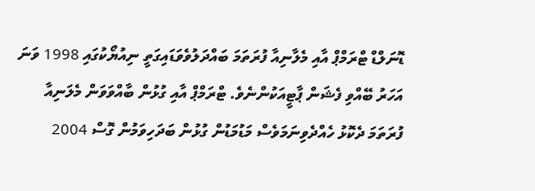ޑޮނަލްޑް ޓްރަމްޕް އާއި މެލާނިއާ ފުރަތަމަ ބައްދަލުވެވަޑައިގަތީ ނިއުޔޯކުގައި 1998 ވަނަ އަހަރު ބޭއްވި ފެޝަން ޕާޓީއަކުންނެވެ. ޓްރަމްޕް އާއި ގުޅުން ބާއްވަވަން މެލަނިއާ ފުރަތަމަ ދެކޮޅު ހެއްދެވިނަމަވެސް މަޑުމަޑުން ގުޅުން ބަދަހިވަމުން ގޮސް 2004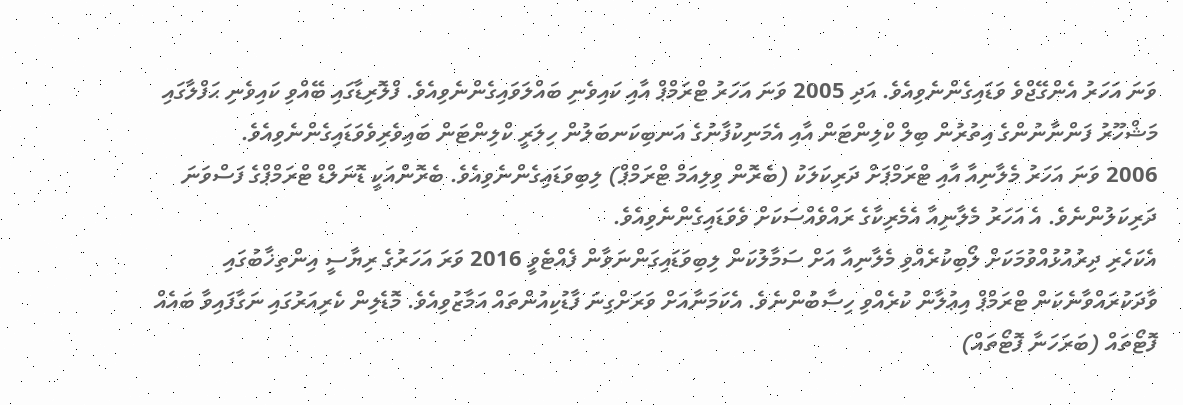ވަނަ އަހަރު އެންގޭޖްވެ ވަޑައިގެންނެވިއެވެ. އަދި 2005 ވަނަ އަހަރު ޓްރަމްޕް އާއި ކައިވެނި ބައްލަވައިގެންނެވިއެވެ. ފްލޮރިޑާގައި ބޭއްވި ކައިވެނި ޙަފްލާގައި މަޝްހޫރު ފަންނާނުންގެ އިތުރުން ބިލް ކްލިންޓަން އާއި އެމަނިކުފާނުގެ އަނބިކަނބަލުން ހިލަރީ ކްލިންޓަން ބައިވެރިވެވަޑައިގެންނެވިއެވެ.
2006 ވަނަ އަހަރު މެލާނިއާ އާއި ޓްރަމްޕަށް ދަރިކަލަކު (ބެރޮން ވިލިއަމް ޓްރަމްޕް) ލިބިވަޑައިގެންނެވިއެވެ. ބެރޮންއަކީ ޑޮނަލްޑް ޓްރަމްޕްގެ ފަސްވަނަ ދަރިކަލުންނެވެ. އެ އަހަރު މެލާނިއާ އެމެރިކާގެ ރައްވެއްސަކަށް ވެވަޑައިގެންނެވިއެވެ.
އެކަހެރި ދިރުއުޅުއްވުމަކަށް ލޯބިކުރެއްވި މެލާނިއާ އަށް ސަމާލުކަން ލިބިވަޑައިގަންނަވާން ފެއްޓެވީ 2016 ވަރަ އަހަރުގެ ރިޔާސީ އިންތިޚާބުގައި ވާދަކުރައްވާނެކަން ޓްރަމްޕް އިޢުލާން ކުރެއްވި ހިސާބުންނެވެ. އެކަމަނާއަށް ވަރަށްގިނަ ފާޑުކިއުންތައް އަމާޒުވިއެވެ. މޮޑެލިން ކެރިއަރުގައި ނަގާފައިވާ ބައެއް ފޮޓޯތައް (ބަރަހަނާ ފޮޓޯތައް)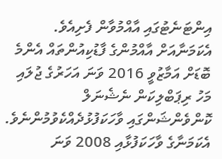އިންޓަނެޓުގައި އާއްމުވާން ފެށިއެވެ.
އެކަމަނާއަށް އާއްމުންގެ ފާޑުކިއުންތައް އެންމެ ބޮޑަށް އަމާޒުވީ 2016 ވަނަ އަހަރުގެ ޖުލައި މަހު ރިޕަބްލިކަން ނެޝެނަލް ކޮންވެންޝަންގައި ވާހަކަފުޅުދެއްކެވުމުންނެވެ. އެކަމަނާގެ ވާހަކަފުޅާއި 2008 ވަނަ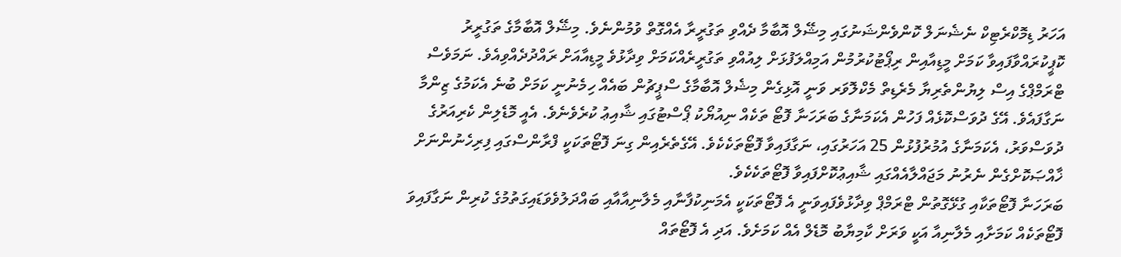އަހަރު ޑިމޮކްރެޓިކް ނެޝެނަލް ކޮންވެންޝަނުގައި މިޝޭލް އޮބާމާ ދެއްވި ތަގުރީރާ އެއްގޮތް ވުމުންނެވެ. މިޝޭލް އޮބާމާގެ ތަގުރީރު ކޮޕީކުރައްވާފައިވާ ކަމަށް މީޑިއާއިން ރިޕޯޓުކުރުމުން އަމިއްލަފުޅަށް ލިއުއްވި ތަގުރީރެއްކަމަށް ވިދާޅުވެ މީޑިއާއަށް ރައްދުދެއްވިއެވެ. ނަމަވެސް ޓްރަމްޕްގެ އިސް ލިޔުންތެރިޔާ މެރެޑިތް މެކްލޮވަރ ވަނީ އޮޅިގެން މިޝެލް އޮބާމާގެ ސްޕީޗުން ބައެއް ހިމެނުނީ ކަމަށް ބުނެ އެކަމުގެ ޒިންމާ ނަގާފައެވެ. އޭގެ ދުވަސްކޮޅެއް ފަހުން އެކަމަނާގެ ބަރަހަނާ ފޮޓޯ ތަކެއް ނިއުޔޯކު ޕޯސްޓުގައި ޝާއިޢު ކުރެވެނެވެ. އެއީ މޮޑެލިން ކެރިއަރުގެ ދުވަސްވަރު، އެކަމަނާގެ އުމުރުފުޅުން 25 އަހަރުގައި، ނަގާފައިވާ ފޮޓޯތަކެކެވެ. އޭގެތެރެއިން ގިނަ ފޮޓޯތަކަކީ ފްރާންސްގައި ފިރިހެނުންނަށް ޚާއްޞަކޮށްގެން ނެރުނު މަޖައްލާއެއްގައި ޝާއިޢުކޮށްފައިވާ ފޮޓޯތަކެކެވެ.
ބަރަހަނާ ފޮޓޯތަކާއި ގުޅޭގޮތުން ޓްރަމްޕް ވިދާޅުވެފައިވަނީ އެ ފޮޓޯތަކަކީ އެމަނިކުފާނާއި މެލާނިއާއާއި ބައްދަލުވެވަޑައިގަތުމުގެ ކުރިން ނަގާފައިވަ ފޮޓޯތަކެއް ކަމަށާއި މެލާނިއާ އަކީ ވަރަށް ކާމިޔާބު މޮޑެލް އެއް ކަމަށެވެ. އަދި އެ ފޮޓޯތައް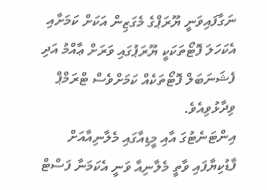ނަގާފައިވަނީ ޔޫރަޕްގެ މެގަޒިން އަކަށް ކަމަށާއި އެކަހަލަ ފޮޓޯތަކަކީ ޔޫރަޕުގައި ވަރަށް ޢާއްމު އަދި ފެޝަނަބަލް ފޮޓޯތަކެއް ކަމަށްވެސް ޓްރަމްޕް ވިދާޅުވިއެވެ.
އިންޓަނެޓުގަ އާއި މީޑިއާގައި މެލާނިއާއަށް ފާޑުކިޔާފައި ވާތީ މެލާނިއާ ވަނީ އެކަމަނާ ފަސްޓް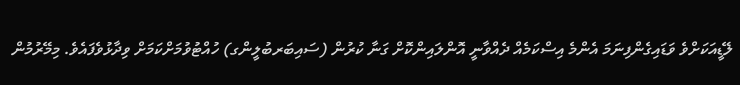ލޭޑީއަކަށްވެ ވަޑައިގެންފިނަމަ އެންމެ އިސްކަމެއް ދެއްވާނީ އޮންލައިންކޮށް ގަނާ ކުރުން (ސައިބަރބުލީންގ) ހުއްޓުވުމަށްކަމަށް ވިދާޅުވެފައެވެ. މިމޭރުމުން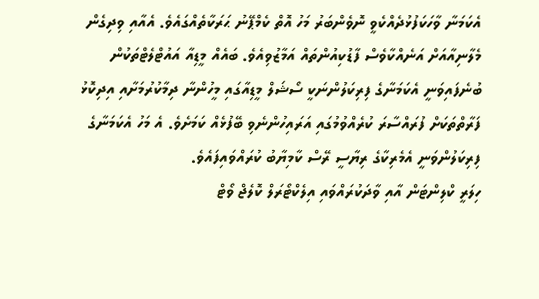އެކަމަނާ ވާހަކަފުޅުދެއްކެވީ ނޮވެންބަރު މަހު އޮތް ކެމްޕޭނު ޙަރަކާތެއްގައެވެ. އެއާއި ވިދިގެން މެލާނިއާއަށް އަނެއްކާވެސް ފާޑުކިއުންތައް އަމާޒުވިއެވެ. ބައެއް މީޑިއާ އައުޓްލެޓްތަކުން ބުނެފައިވަނީ އެކަމަނާގެ ފިރިކަލުންނަކީ ސޯޝަލް މީޑިއާގައި މީހުންނާ ދިމާކުރުމަށާއި އިދިކޮޅު ފަރާތްތަކަށް ފުރައްސާރަ ކުރެއްވުމުގައި އަރައިހުންނެވި ބޭފުޅެއް ކަމަށެވެ. އެ މަހު އެކަމަނާގެ ފިރިކަލުންވަނީ އެމެރިކާގެ ރިޔާސީ ރޭސް ކާމިޔާބު ކުރައްވައިފައެވެ.
ހިލަރީ ކްލިންޓަން އާއި ވާދަކުރައްވައި އިލެކްޓޯރަލް ކޮލެޖް ވޯޓް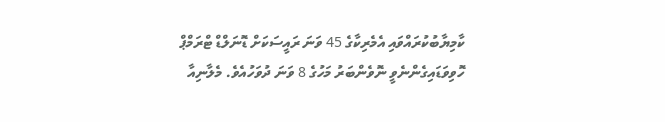ކާމިޔާބުކުރައްވައި އެމެރިކާގެ 45 ވަނަ ރައީސަކަށް ޑޮނަލްޑް ޓްރަމްޕް ހޮވިވަޑައިގެންނެވީ ނޮވެންބަރު މަހުގެ 8 ވަނަ ދުވަހުއެވެ. މެލާނިއާ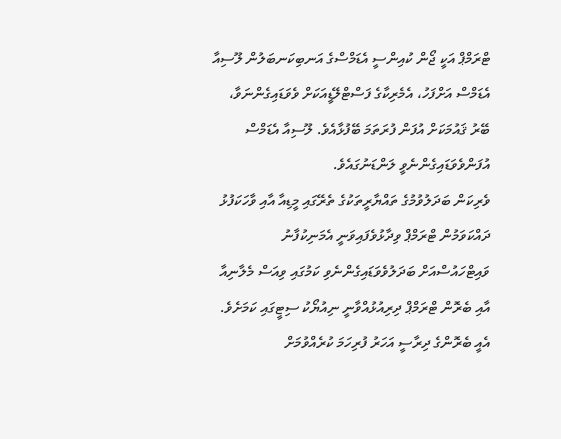ޓްރަމްޕް އަކީ ޖޯން ކުއިންސީ އެޑަމްސްގެ އަނބިކަނބަލުން ލޫސިއާ އެޑަމްސް އަށްފަހު، އެމެރިކާގެ ފަސްޓްލޭޑީއަކަށް ވެވަޑައިގެންނަވާ، ބޭރު ޤައުމަކަށް އުފަން ފުރަތަމަ ބޭފުޅާއެވެ. ލޫސިއާ އެޑަމްސް އުފަންވެވަޑައިގެންނެވީ ލަންޑަނުގައެވެ.
ވެރިކަން ބަދަލުވުމުގެ ތައްޔާރީތަކުގެ ތެރޭގައި މީޑިއާ އާއި ވާހަކަފުޅު ދައްކަވަމުން ޓްރަމްޕް ވިދާޅުވެފައިވަނީ އެމަނިކުފާނު ވައިޓްހައުސްއަށް ބަދަލުވެވަޑައިގެންނެވި ކަމުގައި ވިއަސް މެލާނިއާ އާއި ބެރޮން ޓްރަމްޕް ދިރިއުޅުއްވާނީ ނިއުޔޯކު ސިޓީގައި ކަމަށެވެ. އެއީ ބެރޮންގެ ދިރާސީ އަހަރު ފުރިހަމަ ކުރެއްވުމަށް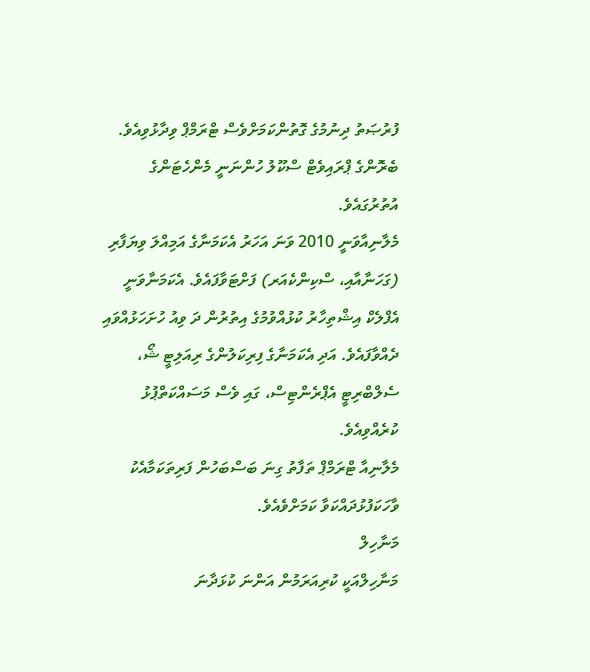ފުރުޞަތު ދިނުމުގެ ގޮތުންކަމަށްވެސް ޓްރަމްޕް ވިދާޅުވިއެވެ. ބެރޮންގެ ޕްރައިވެޓް ސްކޫލު ހުންނަނީ މެންހެޓަންގެ އުތުރުގައެވެ.
މެލާނިއާވަނީ 2010 ވަނަ އަހަރު އެކަމަނާގެ އަމިއްލަ ވިޔަފާރި (ގަހަނާއާއި، ސްކިންކެއަރ) ފަށްޓަވާފައެވެ. އެކަމަނާވަނީ އެފްލެކް އިޝްތިހާރު ކުޅުއްވުމުގެ އިތުރުން ދަ ވިއު ހުށަހަޅުއްވައި ދެއްވާފައެވެ. އަދި އެކަމަނާގެ ފިރިކަލުންގެ ރިއަލިޓީ ޝޯ، ސެލްބްރިޓީ އެޕްރެންޓިސް، ގައި ވެސް މަސައްކަތްޕުޅު ކުރެއްވިއެވެ.
މެލާނިއާ ޓްރަމްޕް ތަފާތު ގިނަ ބަސްބަހުން ފަރިތަކަމާއެކު ވާހަކަފުޅުދައްކަވާ ކަމަށްވެއެވެ.
މަނާހިލް
މަނާހިލްއަކީ ކުރިއަރަމުން އަންނަ ކުޅަދާނަ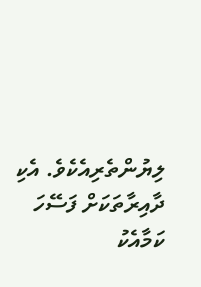ލިޔުންތެރިއެކެވެ. އެކި ދާއިރާތަކަށް ފަސޭހަ ކަމާއެކު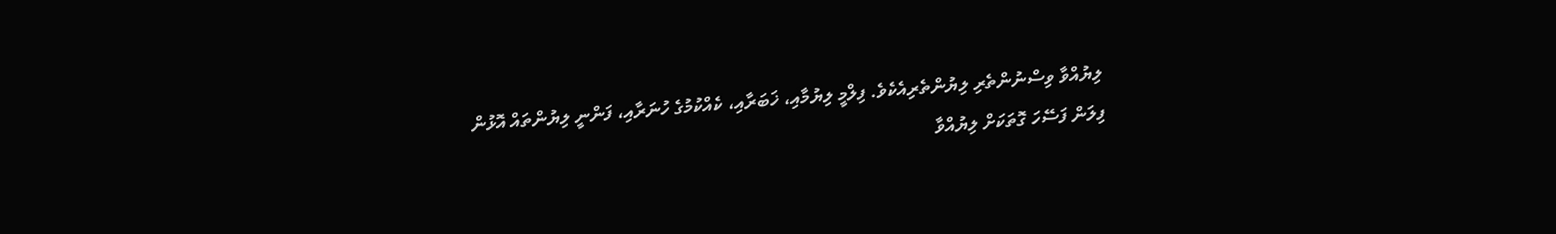ލިޔުއްވާ ވިސްނުންތެރި ލިޔުންތެރިއެކެވެ. ފިލްމީ ލިޔުމާއި، ޚަބަރާއި، ކެއްކުމުގެ ހުނަރާއި، ފަންނީ ލިޔުންތައް އޮޅުން ފިލަން ފަސޭހަ ގޮތަކަށް ލިޔުއްވާ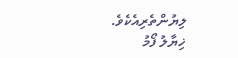ލިޔުންތެރިއެކެވެ.
ޚިޔާލު ފޯމު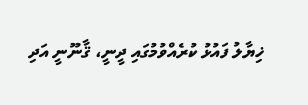ޚިޔާލު ފައުޅު ކުރެއްވުމުގައި ދީނީ، ޤާނޫނީ އަދި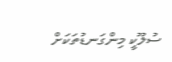ސުލޫކީ މިންގަނޑުތަކަށް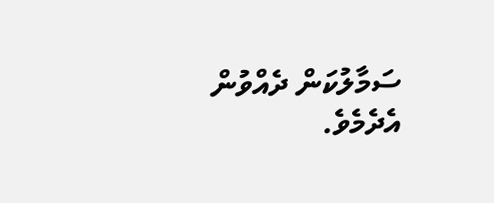ސަމާލުކަން ދެއްވުން އެދެމެވެ.